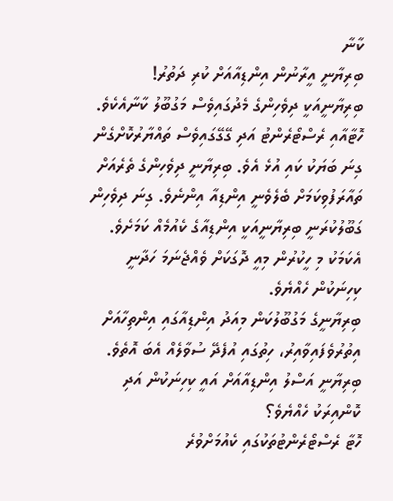ކާނާ
ބިރިޔާނީ އީރާނުން އިންޑިއާއަށް ކުރި ދަތުރު!
ބިރިޔާނީއަކީ ދިވެހިންގެ މެދުގައިވެސް މަގުބޫލު ކާނާއެކެވެ. ހޮޓާއާއި ރެސްޓޯރެންޓު އަދި ގޭގޭގައިވެސް ތައްޔާރުކޮށްގެން ގިނަ ބަޔަކު ކައި އުޅެ އެވެ. ބިރިޔާނީ ދިވެހިންގެ ތެރެއަށް ތައާރަފުވިކަމަށް ބެލެވެނީ އިންޑިއާ އިންނެވެ. ގިނަ ދިވެހިން ގަބޫލުކުރަނީ ބިރިޔާނީއަކީ އިންޑިއާގެ ކެއުމެއް ކަމަށެވެ. އެކަމަކު މި ހީކުރުން މިއީ ދޮގަކަށް ވެއްޖެނަމަ ހަދާނީ ކިހިނަކުން ހެއްޔެވެ.
ބިރިޔާނީގެ މަގުބޫލުކަން މިއަދު އިންޑިއާގައި އިންތިހާއަށް އިތުރުވެފައިވާއިރު، ހިތުގައި އުފެދޭ ސުވާލެއް އެބަ އޮތެވެ. ބިރިޔާނީ އަސްލު އިންޑިއާއަށް އައީ ކިހިނަކުން އަދި ކޮންއިރަކު ހެއްޔެވެ؟
ހޮޓާ ރެސްޓޯރެންޓުތަކުގައި ކެއުމަށްވުރެ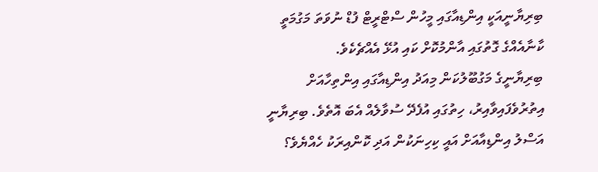ބިރިޔާނީއަކީ އިންޑިއާގައި މީހުން ސްޓްރީޓް ފުޑް ނުވަތަ މަގުމަތީ ކާނާއެއްގެ ގޮތުގައި އާންމުކޮށް ކައި އުޅޭ އެއްޗެކެވެ.
ބިރިޔާނީގެ މަގުބޫލުކަން މިއަދު އިންޑިއާގައި އިންތިހާއަށް އިތުރުވެފައިވާއިރު، ހިތުގައި އުފެދޭ ސުވާލެއް އެބަ އޮތެވެ. ބިރިޔާނީ އަސްލު އިންޑިއާއަށް އައީ ކިހިނަކުން އަދި ކޮންއިރަކު ހެއްޔެވެ؟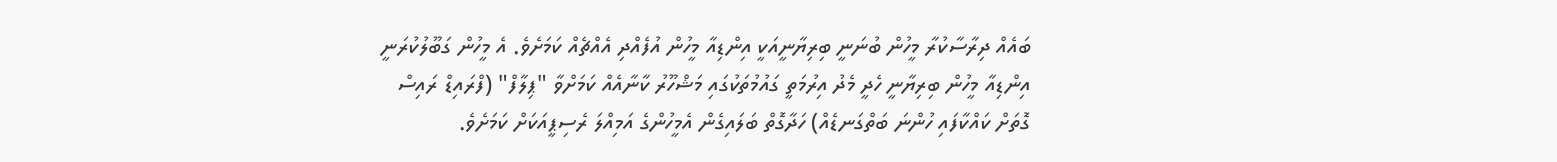ބައެއް ދިރާސާކުރާ މީހުން ބުނަނީ ބިރިޔާނީއަކީ އިންޑިއާ މީހުން އުފެއްދި އެއްޗެއް ކަމަށެވެ. އެ މީހުން ގަބޫލުކުރަނީ އިންޑިއާ މީހުން ބިރިޔާނީ ހެދީ މެދު އިރުމަތީ ގައުމުތަކުގައި މަޝްހޫރު ކާނާއެއް ކަމަށްވާ "ޕިލާފް" (ފްރައިޑް ރައިސް ގޮތަށް ކައްކާފައި ހުންނަ ބަތްގަނޑެއް) ހަދާގޮތް ބަލައިގެން އެމީހުންގެ އަމިއްލަ ރެސިޕީއަކަށް ކަމަށެވެ.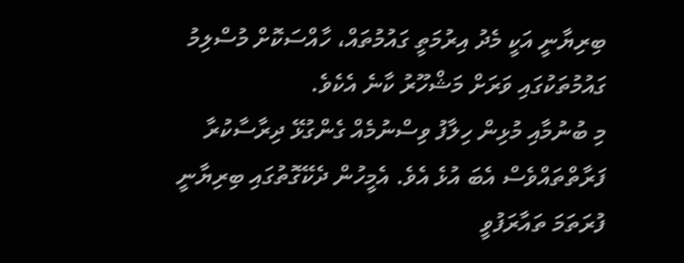ބިރިޔާނީ އަކީ މެދު އިރުމަތީ ގައުމުތައް، ހާއްސަކޮށް މުސްލިމު ގައުމުތަކުގައި ވަރަށް މަޝްހޫރު ކާނެ އެކެވެ.
މި ބުނުމާއި މުޅިން ހިލާފު ވިސްނުމެއް ގެންގުޅޭ ދިރާސާކުރާ ފަރާތްތައްވެސް އެބަ އުޅެ އެވެ. އެމީހުން ދެކޭގޮތުގައި ބިރިޔާނީ ފުރަތަމަ ތައާރަފުވީ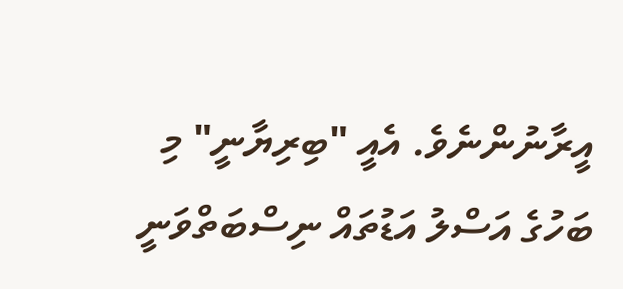އީރާނުންނެވެ. އެއީ "ބިރިޔާނީ" މި ބަހުގެ އަސްލު އަޑުތައް ނިސްބަތްވަނީ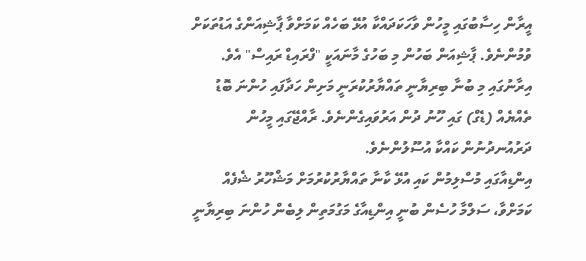އީރާން ހިސާބުގައި މީހުން ވާހަކަދައްކާ އުޅޭ ބަހެއް ކަމަށްވާ ޕާޝިއަންގެ އަޑުތަކަށް ވުމުންނެވެ. ޕާޝިއަން ބަހުން މި ބަހުގެ މާނައަކީ "ފްރައިޑް ރައިސް" އެވެ.
އިރާނުގައި މި ބުނާ ބިރިޔާނީ ތައްޔާރުކުރަނީ މަށިން ހަދާފައި ހުންނަ ބޮޑު ތެއްޔެއް (ޑެގް) ގައި ހޫނު ދުން އަރުވައިގެންނެވެ. ރާއްޖޭގައި މީހުން ދަރުއުނދުނުން ކައްކާ އުސޫލުންނެވެ.
އިންޑިއާގައި މުސްލިމުން ކައި އުޅޭ ކާނާ ތައްޔާރުކުރުމަށް މަޝްހޫރު ޝެފެއް ކަމަށްވާ، ސަލްމާ ހުސެން ބުނީ އިންޑިއާގެ މަގުމަތިން ލިބެން ހުންނަ ބިރިޔާނީ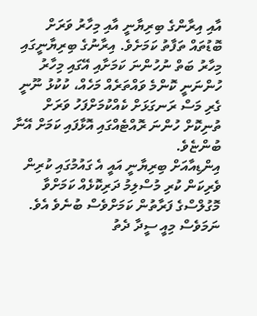އާއި އިރާންގެ ބިރިޔާނީ އާއި މިހާރު ވަރަށް ބޮޑުތައް ތަފާތު ކަމަށެވެ. އިރާނުގެ ބިރިޔާނީގައި މިހާރު ބަތް ނުހުންނަ ކަމަށާއި އޭގައި މިހާރު ހުންނަނީ ކޮންމެ ވައްތަރެއް މަހެއް، ކުކުޅު ނޫނީ ގެރި މަސް ރަނގަޅަށް ކެއްކުމަށްފަހު ވަރަށް ތުނިކޮށް ހުންނަ ރޮއްޓެއްގައި އޮޅާފައި ކަމަށް އޭނާ ބުންޏެވެ.
އިންޑިއާއަށް ބިރިޔާނީ އައީ އެ ގައުމުގައި ކުރިން ވެރިކަން ކުރި މުސްލިމު ދަރިކޮޅެއް ކަމަށްވާ މޮގުލްސްގެ ފަރާތުން ކަމަށްވެސް ބުނެވެ އެވެ. ނަމަވެސް މިއީ ސީދާ ދެތު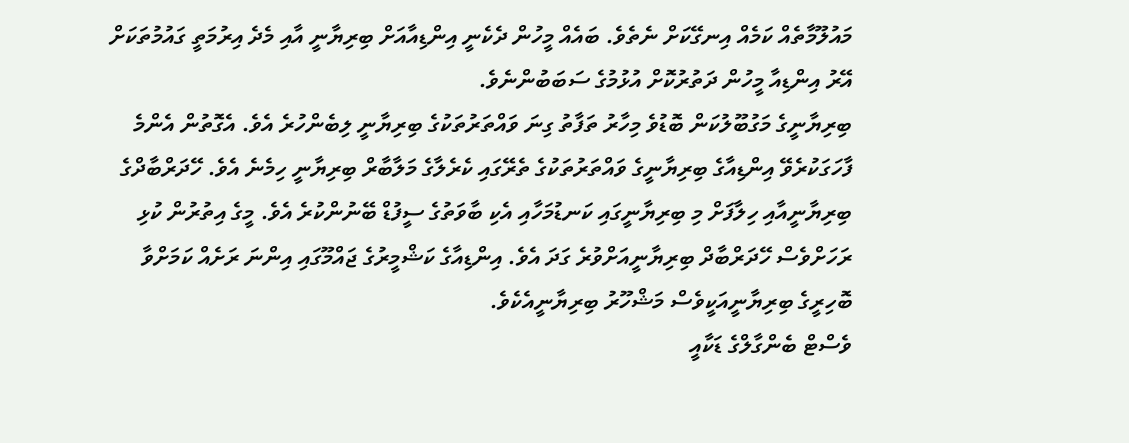މައުލޫމާތެއް ކަމެއް އިނގޭކަށް ނެތެވެ. ބައެއް މީހުން ދެކެނީ އިންޑިއާއަށް ބިރިޔާނީ އާއި މެދެ އިރުމަތީ ގައުމުތަކަށް އޭރު އިންޑިއާ މީހުން ދަތުރުކޮށް އުޅުމުގެ ސަބަބުންނެވެ.
ބިރިޔާނީގެ މަގުބޫލުކަން ބޮޑުވެ މިހާރު ތަފާތު ގިނަ ވައްތަރުތަކުގެ ބިރިޔާނީ ލިބެންހުރެ އެވެ. އެގޮތުން އެންމެ ފާހަގަކުރެވޭ އިންޑިއާގެ ބިރިޔާނީގެ ވައްތަރުތަކުގެ ތެރޭގައި ކެރެލާގެ މަލާބާރް ބިރިޔާނީ ހިމެނެ އެވެ. ހޭދަރްބާދްގެ ބިރިޔާނީއާއި ހިލާފަށް މި ބިރިޔާނީގައި ކަނޑުމަހާއި އެކި ބާވަތުގެ ސީފުޑް ބޭނުންކުރެ އެވެ. މީގެ އިތުރުން ކުޅި ރަހަށްވެސް ހޭދަރްބާދް ބިރިޔާނީއަށްވުރެ ގަދަ އެވެ. އިންޑިއާގެ ކަޝްމީރުގެ ޖައްމޫގައި އިންނަ ރަށެއް ކަމަށްވާ ބޮހިރީގެ ބިރިޔާނީއަކީވެސް މަޝްހޫރު ބިރިޔާނީއެކެވެ.
ވެސްޓް ބެންގާލްގެ ޑަކާއީ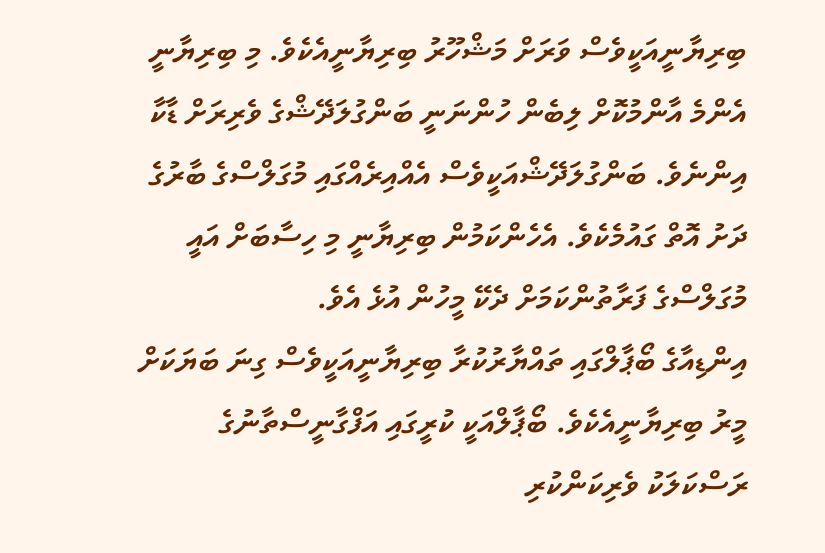ބިރިޔާނީއަކީވެސް ވަރަށް މަޝްހޫރު ބިރިޔާނީއެކެވެ. މި ބިރިޔާނީ އެންމެ އާންމުކޮށް ލިބެން ހުންނަނީ ބަންގުލަދޭޝްގެ ވެރިރަށް ޑާކާ އިންނެވެ. ބަންގުލަދޭޝްއަކީވެސް އެއްއިރެއްގައި މުގަލްސްގެ ބާރުގެ ދަށު އޮތް ގައުމެކެވެ. އެހެންކަމުން ބިރިޔާނީ މި ހިސާބަށް އައީ މުގަލްސްގެ ފަރާތުންކަމަށް ދެކޭ މީހުން އުޅެ އެވެ.
އިންޑިއާގެ ބޯޕާލްގައި ތައްޔާރުކުރާ ބިރިޔާނީއަކީވެސް ގިނަ ބަޔަކަށް މީރު ބިރިޔާނީއެކެވެ. ބޯޕާލްއަކީ ކުރީގައި އަފްގާނީސްތާނުގެ ރަސްކަލަކު ވެރިކަންކުރި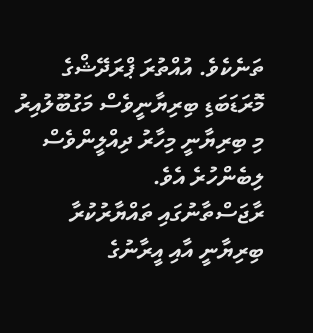ތަނެކެވެ. އުއްތުރަ ޕްރަދޭޝްގެ މޮރަޑަބަޑި ބިރިޔާނީވެސް މަގުބޫލުއިރު މި ބިރިޔާނީ މިހާރު ދިއްލީންވެސް ލިބެންހުރެ އެވެ.
ރާޖަސްތާނުގައި ތައްޔާރުކުރާ ބިރިޔާނީ އާއި އީރާނުގެ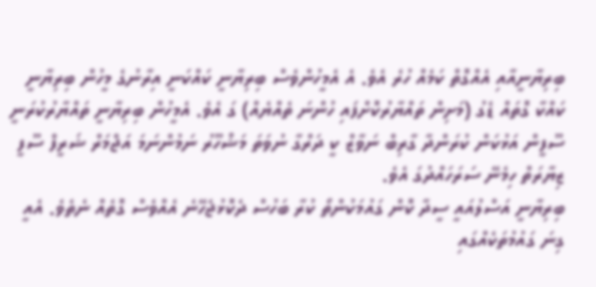ބިރިޔާނީއާއި އެއްގޮތް ކަމެއް ހުރެ އެވެ. އެ އެމީހުންވެސް ބިރިޔާނީ ކައްކަނީ އިރާނުގެ މީހުން ބިރިޔާނީ ކައްކާ ގޮތައް ޑެގު (މަށިން ތައްޔާރުކޮށްފައި ހުންނަ ތެއްޔެއް) ގަ އެވެ. އެމީހުން ބިރިޔާނީ ތައްޔާރުކުރަނީ ސޫފީން އަޅުކަން ކުރަންދާ ގާރިބް ނަވާޒް ކީ ދަރްގާ ނުވަތަ މަޝްހޫރު ނަމުންނަމަ އަޖްމަރް ޝަރީފް ސޫފީ ޒިޔާރަތް ހިމެނޭ ސަރަހައްދުގަ އެވެ.
ބިރިޔާނީ އަސްލުއައީ ސީދާ ކޮން ގައުމަކުންތޯ ކުރާ ބަހުސް ދެކޮޅުޖެހޭނެ އެއްވެސް ގޮތެއް ނެތެވެ. އެއީ ގިނަ ގައުމުތަކެއްގައި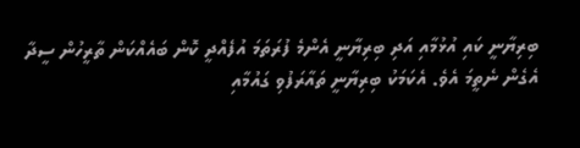ބިރިޔާނީ ކައި އުޅުމާއި އަދި ބިރިޔާނީ އެންމެ ފުރަތަމަ އުފެއްދީ ކޮން ބައެއްކަން ތާރީހުން ސީދާ އެގެން ނެތީމަ އެވެ. އެކަމަކު ބިރިޔާނީ ތައާރަފުވި ގައުމާއި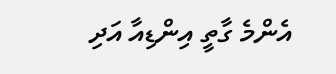އެންމެ ގާތީ އިންޑިއާ އަދި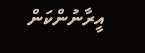އީރާނުންކަން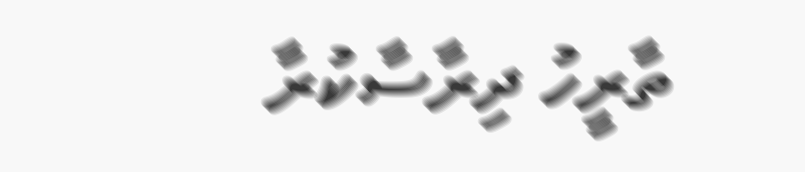ތާރީހު ދިރާސާކުރާ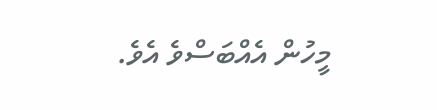މީހުން އެއްބަސްވެ އެވެ.